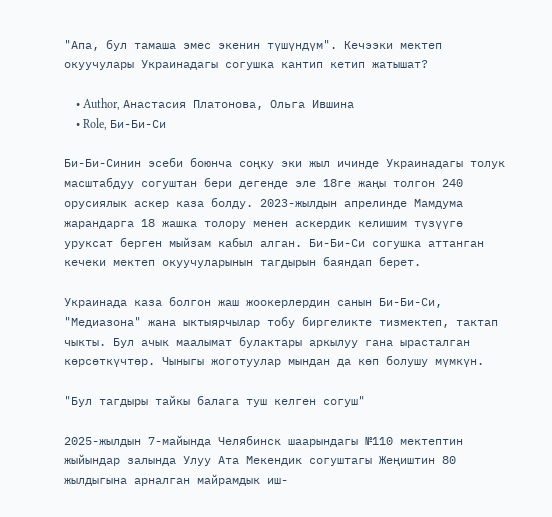"Апа, бул тамаша эмес экенин түшүндүм". Кечээки мектеп окуучулары Украинадагы согушка кантип кетип жатышат?

    • Author, Анастасия Платонова, Ольга Ившина
    • Role, Би-Би-Си

Би-Би-Синин эсеби боюнча соңку эки жыл ичинде Украинадагы толук масштабдуу согуштан бери дегенде эле 18ге жаңы толгон 240 орусиялык аскер каза болду. 2023-жылдын апрелинде Мамдума жарандарга 18 жашка толору менен аскердик келишим түзүүгө уруксат берген мыйзам кабыл алган. Би-Би-Си согушка аттанган кечеки мектеп окуучуларынын тагдырын баяндап берет.

Украинада каза болгон жаш жоокерлердин санын Би-Би-Си, "Медиазона" жана ыктыярчылар тобу биргеликте тизмектеп, тактап чыкты. Бул ачык маалымат булактары аркылуу гана ырасталган көрсөткүчтөр. Чыныгы жоготуулар мындан да көп болушу мүмкүн.

"Бул тагдыры тайкы балага туш келген согуш"

2025-жылдын 7-майында Челябинск шаарындагы №110 мектептин жыйындар залында Улуу Ата Мекендик согуштагы Жеңиштин 80 жылдыгына арналган майрамдык иш-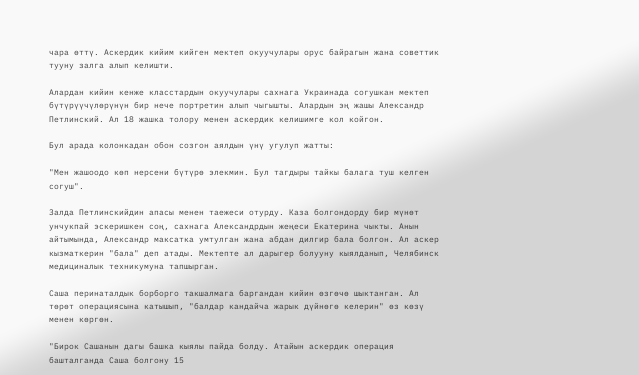чара өттү. Аскердик кийим кийген мектеп окуучулары орус байрагын жана советтик тууну залга алып келишти.

Алардан кийин кенже класстардын окуучулары сахнага Украинада согушкан мектеп бүтүрүүчүлөрүнүн бир нече портретин алып чыгышты. Алардын эң жашы Александр Петлинский. Ал 18 жашка толору менен аскердик келишимге кол койгон.

Бул арада колонкадан обон созгон аялдын үнү угулуп жатты:

"Мен жашоодо көп нерсени бүтүрө элекмин. Бул тагдыры тайкы балага туш келген согуш".

Залда Петлинскийдин апасы менен таежеси отурду. Каза болгондорду бир мүнөт унчукпай эскеришкен соң, сахнага Александрдын жеңеси Екатерина чыкты. Анын айтымында, Александр максатка умтулган жана абдан дилгир бала болгон. Ал аскер кызматкерин "бала" деп атады. Мектепте ал дарыгер болууну кыялданып, Челябинск медициналык техникумуна тапшырган.

Саша перинаталдык борборго такшалмага баргандан кийин өзгөчө шыктанган. Ал төрөт операциясына катышып, "балдар кандайча жарык дүйнөгө келерин" өз көзү менен көргөн.

"Бирок Сашанын дагы башка кыялы пайда болду. Атайын аскердик операция башталганда Саша болгону 15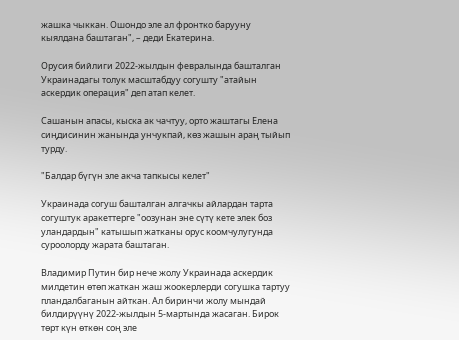жашка чыккан. Ошондо эле ал фронтко барууну кыялдана баштаган", – деди Екатерина.

Орусия бийлиги 2022-жылдын февралында башталган Украинадагы толук масштабдуу согушту "атайын аскердик операция" деп атап келет.

Сашанын апасы, кыска ак чачтуу, орто жаштагы Елена сиңдисинин жанында унчукпай, көз жашын араң тыйып турду.

"Балдар бүгүн эле акча тапкысы келет"

Украинада согуш башталган алгачкы айлардан тарта согуштук аракеттерге "оозунан эне сүтү кете элек боз уландардын" катышып жатканы орус коомчулугунда суроолорду жарата баштаган.

Владимир Путин бир нече жолу Украинада аскердик милдетин өтөп жаткан жаш жоокерлерди согушка тартуу пландалбаганын айткан. Ал биринчи жолу мындай билдирүүнү 2022-жылдын 5-мартында жасаган. Бирок төрт күн өткөн соң эле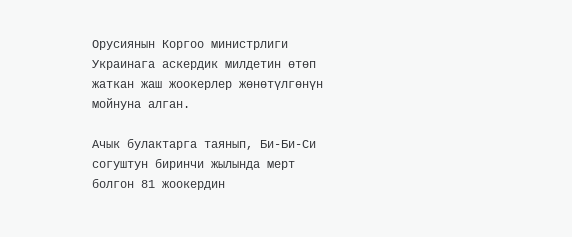Орусиянын Коргоо министрлиги Украинага аскердик милдетин өтөп жаткан жаш жоокерлер жөнөтүлгөнүн мойнуна алган.

Ачык булактарга таянып, Би-Би-Си согуштун биринчи жылында мерт болгон 81 жоокердин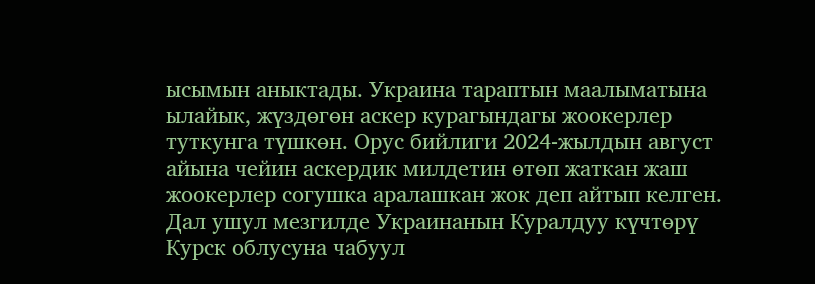ысымын аныктады. Украина тараптын маалыматына ылайык, жүздөгөн аскер курагындагы жоокерлер туткунга түшкөн. Орус бийлиги 2024-жылдын август айына чейин аскердик милдетин өтөп жаткан жаш жоокерлер согушка аралашкан жок деп айтып келген. Дал ушул мезгилде Украинанын Куралдуу күчтөрү Курск облусуна чабуул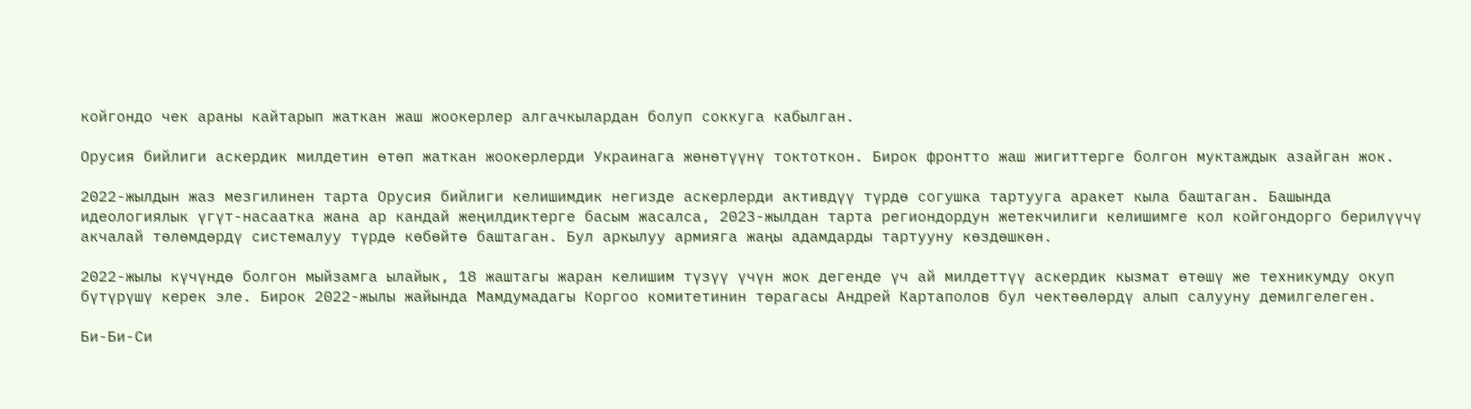койгондо чек араны кайтарып жаткан жаш жоокерлер алгачкылардан болуп соккуга кабылган.

Орусия бийлиги аскердик милдетин өтөп жаткан жоокерлерди Украинага жөнөтүүнү токтоткон. Бирок фронтто жаш жигиттерге болгон муктаждык азайган жок.

2022-жылдын жаз мезгилинен тарта Орусия бийлиги келишимдик негизде аскерлерди активдүү түрдө согушка тартууга аракет кыла баштаган. Башында идеологиялык үгүт-насаатка жана ар кандай жеңилдиктерге басым жасалса, 2023-жылдан тарта региондордун жетекчилиги келишимге кол койгондорго берилүүчү акчалай төлөмдөрдү системалуу түрдө көбөйтө баштаган. Бул аркылуу армияга жаңы адамдарды тартууну көздөшкөн.

2022-жылы күчүндө болгон мыйзамга ылайык, 18 жаштагы жаран келишим түзүү үчүн жок дегенде үч ай милдеттүү аскердик кызмат өтөшү же техникумду окуп бүтүрүшү керек эле. Бирок 2022-жылы жайында Мамдумадагы Коргоо комитетинин төрагасы Андрей Картаполов бул чектөөлөрдү алып салууну демилгелеген.

Би-Би-Си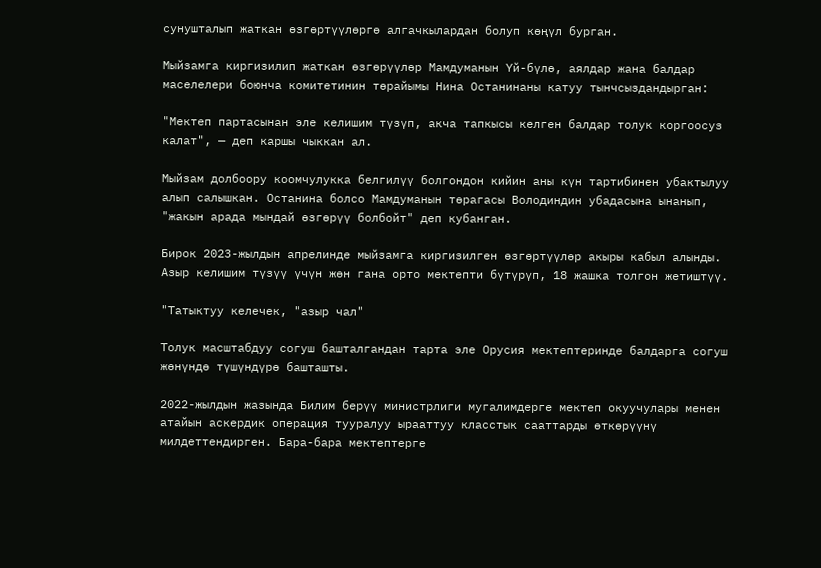сунушталып жаткан өзгөртүүлөргө алгачкылардан болуп көңүл бурган.

Мыйзамга киргизилип жаткан өзгөрүүлөр Мамдуманын Үй-бүлө, аялдар жана балдар маселелери боюнча комитетинин төрайымы Нина Останинаны катуу тынчсыздандырган:

"Мектеп партасынан эле келишим түзүп, акча тапкысы келген балдар толук коргоосуз калат", — деп каршы чыккан ал.

Мыйзам долбоору коомчулукка белгилүү болгондон кийин аны күн тартибинен убактылуу алып салышкан. Останина болсо Мамдуманын төрагасы Володиндин убадасына ынанып, "жакын арада мындай өзгөрүү болбойт" деп кубанган.

Бирок 2023-жылдын апрелинде мыйзамга киргизилген өзгөртүүлөр акыры кабыл алынды. Азыр келишим түзүү үчүн жөн гана орто мектепти бүтүрүп, 18 жашка толгон жетиштүү.

"Татыктуу келечек, "азыр чал"

Толук масштабдуу согуш башталгандан тарта эле Орусия мектептеринде балдарга согуш жөнүндө түшүндүрө башташты.

2022-жылдын жазында Билим берүү министрлиги мугалимдерге мектеп окуучулары менен атайын аскердик операция тууралуу ырааттуу класстык сааттарды өткөрүүнү милдеттендирген. Бара-бара мектептерге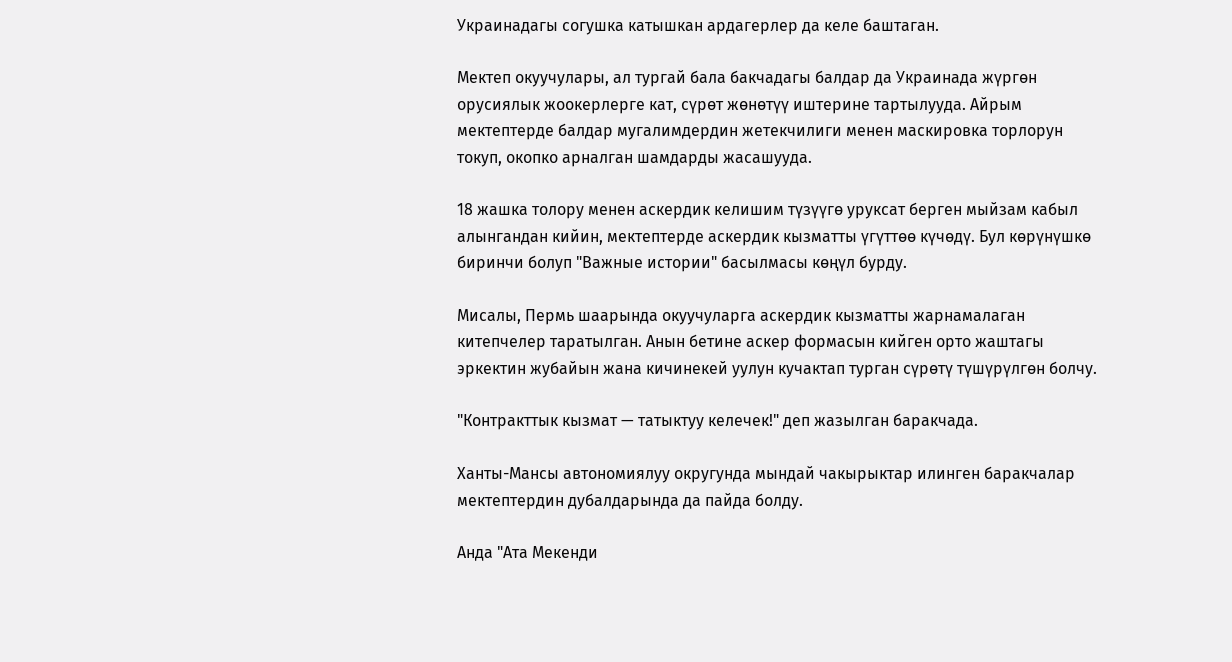Украинадагы согушка катышкан ардагерлер да келе баштаган.

Мектеп окуучулары, ал тургай бала бакчадагы балдар да Украинада жүргөн орусиялык жоокерлерге кат, сүрөт жөнөтүү иштерине тартылууда. Айрым мектептерде балдар мугалимдердин жетекчилиги менен маскировка торлорун токуп, окопко арналган шамдарды жасашууда.

18 жашка толору менен аскердик келишим түзүүгө уруксат берген мыйзам кабыл алынгандан кийин, мектептерде аскердик кызматты үгүттөө күчөдү. Бул көрүнүшкө биринчи болуп "Важные истории" басылмасы көңүл бурду.

Мисалы, Пермь шаарында окуучуларга аскердик кызматты жарнамалаган китепчелер таратылган. Анын бетине аскер формасын кийген орто жаштагы эркектин жубайын жана кичинекей уулун кучактап турган сүрөтү түшүрүлгөн болчу.

"Контракттык кызмат — татыктуу келечек!" деп жазылган баракчада.

Ханты-Мансы автономиялуу округунда мындай чакырыктар илинген баракчалар мектептердин дубалдарында да пайда болду.

Анда "Ата Мекенди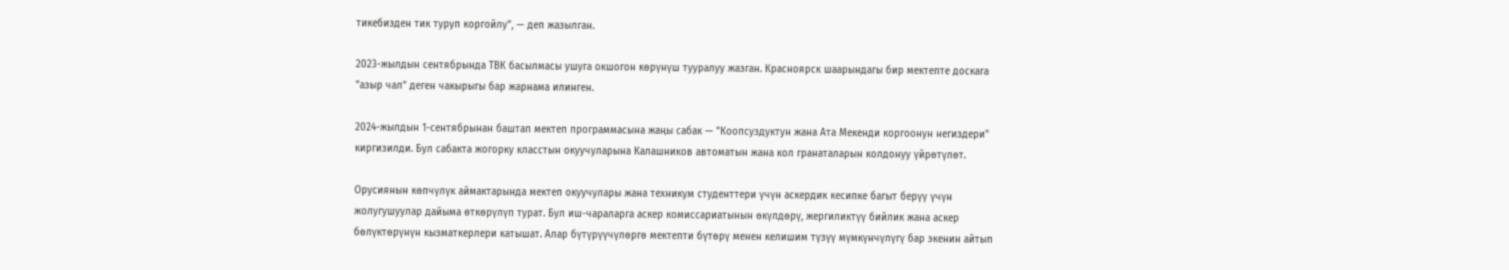тикебизден тик туруп коргойлу", — деп жазылган.

2023-жылдын сентябрында ТВК басылмасы ушуга окшогон көрүнүш тууралуу жазган. Красноярск шаарындагы бир мектепте доскага "азыр чал" деген чакырыгы бар жарнама илинген.

2024-жылдын 1-сентябрынан баштап мектеп программасына жаңы сабак — "Коопсуздуктун жана Ата Мекенди коргоонун негиздери" киргизилди. Бул сабакта жогорку класстын окуучуларына Калашников автоматын жана кол гранаталарын колдонуу үйрөтүлөт.

Орусиянын көпчүлүк аймактарында мектеп окуучулары жана техникум студенттери үчүн аскердик кесипке багыт берүү үчүн жолугушуулар дайыма өткөрүлүп турат. Бул иш-чараларга аскер комиссариатынын өкүлдөрү, жергиликтүү бийлик жана аскер бөлүктөрүнүн кызматкерлери катышат. Алар бүтүрүүчүлөргө мектепти бүтөрү менен келишим түзүү мүмкүнчүлүгү бар экенин айтып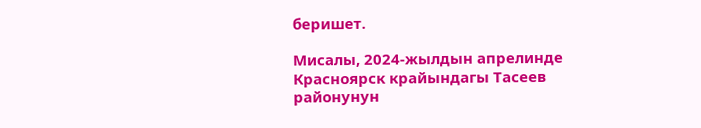беришет.

Мисалы, 2024-жылдын апрелинде Красноярск крайындагы Тасеев районунун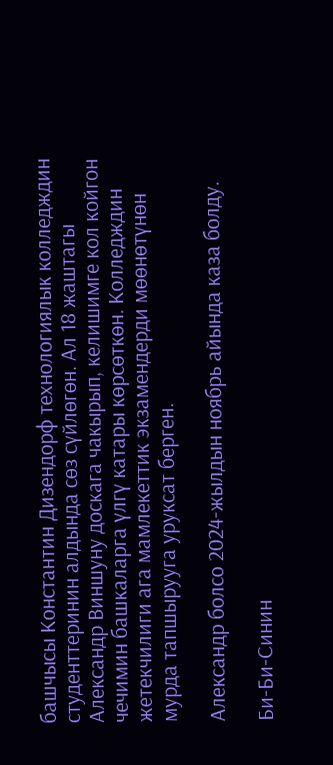башчысы Константин Дизендорф технологиялык колледждин студенттеринин алдында сөз сүйлөгөн. Ал 18 жаштагы Александр Виншуну доскага чакырып, келишимге кол койгон чечимин башкаларга үлгү катары көрсөткөн. Колледждин жетекчилиги ага мамлекеттик экзамендерди мөөнөтүнөн мурда тапшырууга уруксат берген.

Александр болсо 2024-жылдын ноябрь айында каза болду.

Би-Би-Синин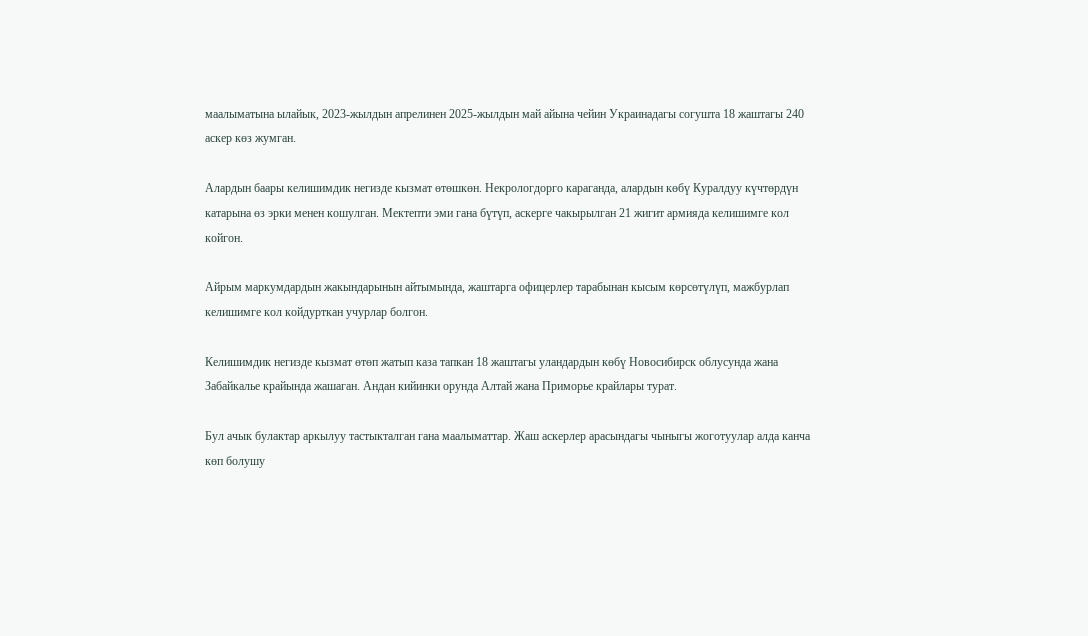маалыматына ылайык, 2023-жылдын апрелинен 2025-жылдын май айына чейин Украинадагы согушта 18 жаштагы 240 аскер көз жумган.

Алардын баары келишимдик негизде кызмат өтөшкөн. Некрологдорго караганда, алардын көбү Куралдуу күчтөрдүн катарына өз эрки менен кошулган. Мектепти эми гана бүтүп, аскерге чакырылган 21 жигит армияда келишимге кол койгон.

Айрым маркумдардын жакындарынын айтымында, жаштарга офицерлер тарабынан кысым көрсөтүлүп, мажбурлап келишимге кол койдурткан учурлар болгон.

Келишимдик негизде кызмат өтөп жатып каза тапкан 18 жаштагы уландардын көбү Новосибирск облусунда жана Забайкалье крайында жашаган. Андан кийинки орунда Алтай жана Приморье крайлары турат.

Бул ачык булактар аркылуу тастыкталган гана маалыматтар. Жаш аскерлер арасындагы чыныгы жоготуулар алда канча көп болушу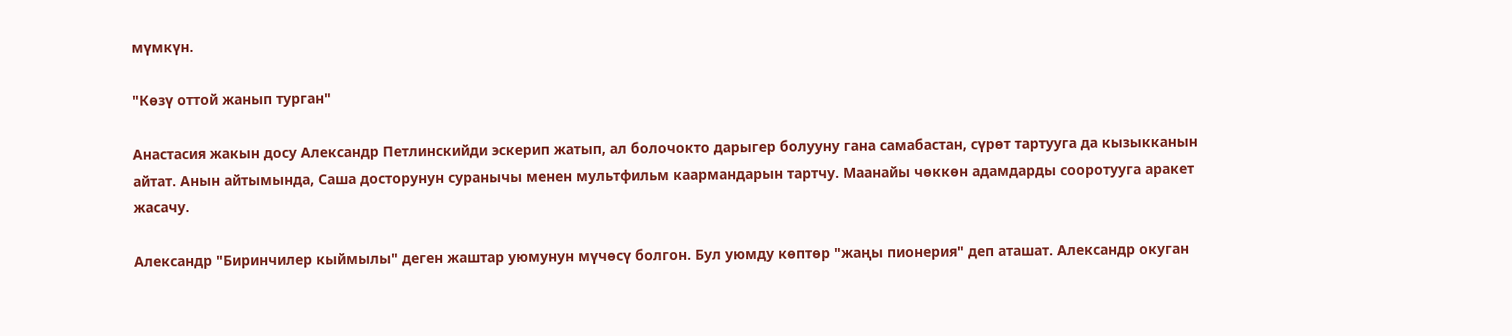мүмкүн.

"Көзү оттой жанып турган"

Анастасия жакын досу Александр Петлинскийди эскерип жатып, ал болочокто дарыгер болууну гана самабастан, сүрөт тартууга да кызыкканын айтат. Анын айтымында, Саша досторунун суранычы менен мультфильм каармандарын тартчу. Маанайы чөккөн адамдарды сооротууга аракет жасачу.

Александр "Биринчилер кыймылы" деген жаштар уюмунун мүчөсү болгон. Бул уюмду көптөр "жаңы пионерия" деп аташат. Александр окуган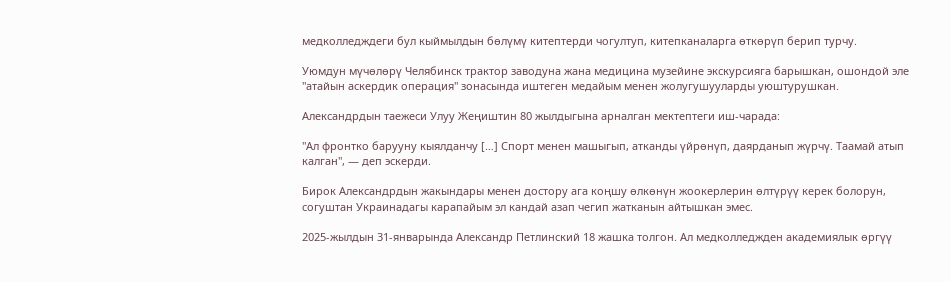медколледждеги бул кыймылдын бөлүмү китептерди чогултуп, китепканаларга өткөрүп берип турчу.

Уюмдун мүчөлөрү Челябинск трактор заводуна жана медицина музейине экскурсияга барышкан, ошондой эле "атайын аскердик операция" зонасында иштеген медайым менен жолугушууларды уюштурушкан.

Александрдын таежеси Улуу Жеңиштин 80 жылдыгына арналган мектептеги иш-чарада:

"Ал фронтко барууну кыялданчу […] Спорт менен машыгып, атканды үйрөнүп, даярданып жүрчү. Таамай атып калган", — деп эскерди.

Бирок Александрдын жакындары менен достору ага коңшу өлкөнүн жоокерлерин өлтүрүү керек болорун, согуштан Украинадагы карапайым эл кандай азап чегип жатканын айтышкан эмес.

2025-жылдын 31-январында Александр Петлинский 18 жашка толгон. Ал медколледжден академиялык өргүү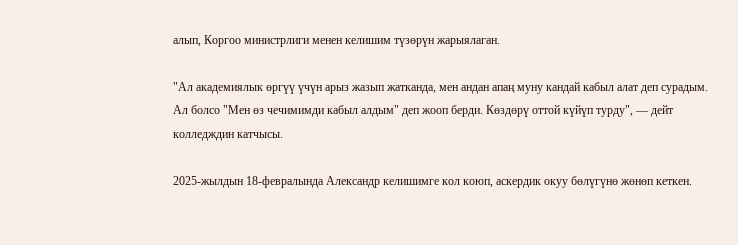алып, Коргоо министрлиги менен келишим түзөрүн жарыялаган.

"Ал академиялык өргүү үчүн арыз жазып жатканда, мен андан апаң муну кандай кабыл алат деп сурадым. Ал болсо "Мен өз чечимимди кабыл алдым" деп жооп берди. Көздөрү оттой күйүп турду", — дейт колледждин катчысы.

2025-жылдын 18-февралында Александр келишимге кол коюп, аскердик окуу бөлүгүнө жөнөп кеткен.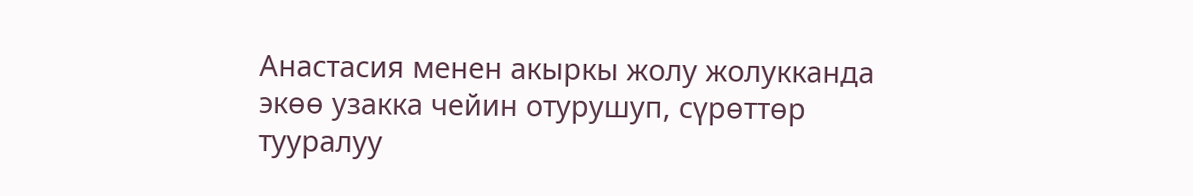Анастасия менен акыркы жолу жолукканда экөө узакка чейин отурушуп, сүрөттөр тууралуу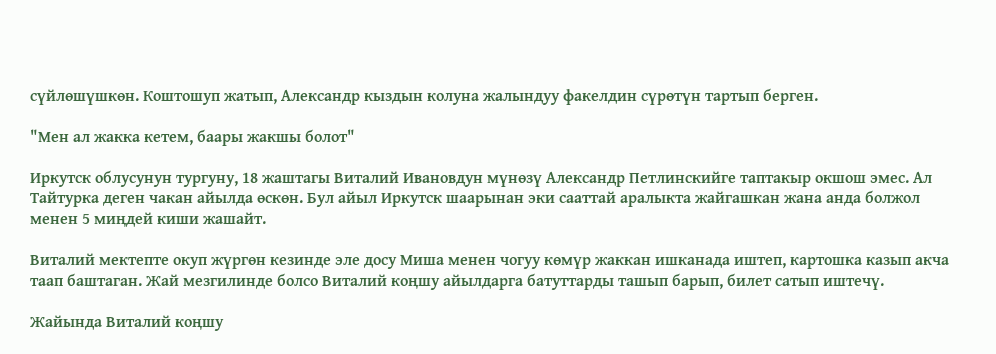сүйлөшүшкөн. Коштошуп жатып, Александр кыздын колуна жалындуу факелдин сүрөтүн тартып берген.

"Мен ал жакка кетем, баары жакшы болот"

Иркутск облусунун тургуну, 18 жаштагы Виталий Ивановдун мүнөзү Александр Петлинскийге таптакыр окшош эмес. Ал Тайтурка деген чакан айылда өскөн. Бул айыл Иркутск шаарынан эки сааттай аралыкта жайгашкан жана анда болжол менен 5 миңдей киши жашайт.

Виталий мектепте окуп жүргөн кезинде эле досу Миша менен чогуу көмүр жаккан ишканада иштеп, картошка казып акча таап баштаган. Жай мезгилинде болсо Виталий коңшу айылдарга батуттарды ташып барып, билет сатып иштечү.

Жайында Виталий коңшу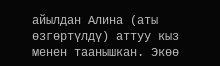айылдан Алина (аты өзгөртүлдү) аттуу кыз менен таанышкан. Экөө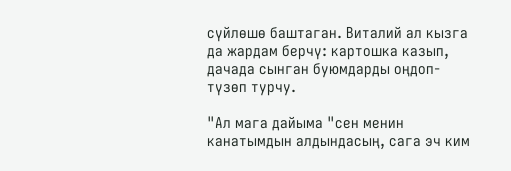сүйлөшө баштаган. Виталий ал кызга да жардам берчү: картошка казып, дачада сынган буюмдарды оңдоп-түзөп турчу.

"Ал мага дайыма "сен менин канатымдын алдындасың, сага эч ким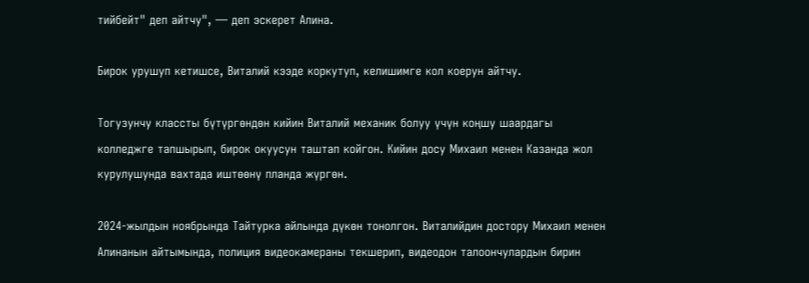тийбейт" деп айтчу", — деп эскерет Алина.

Бирок урушуп кетишсе, Виталий кээде коркутуп, келишимге кол коерун айтчу.

Тогузунчу классты бүтүргөндөн кийин Виталий механик болуу үчүн коңшу шаардагы колледжге тапшырып, бирок окуусун таштап койгон. Кийин досу Михаил менен Казанда жол курулушунда вахтада иштөөнү планда жүргөн.

2024-жылдын ноябрында Тайтурка айлында дүкөн тонолгон. Виталийдин достору Михаил менен Алинанын айтымында, полиция видеокамераны текшерип, видеодон талоончулардын бирин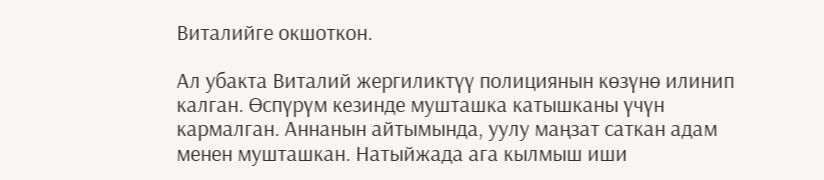Виталийге окшоткон.

Ал убакта Виталий жергиликтүү полициянын көзүнө илинип калган. Өспүрүм кезинде мушташка катышканы үчүн кармалган. Аннанын айтымында, уулу маңзат саткан адам менен мушташкан. Натыйжада ага кылмыш иши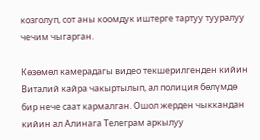козголуп, сот аны коомдук иштерге тартуу тууралуу чечим чыгарган.

Көзөмөл камерадагы видео текшерилгенден кийин Виталий кайра чакыртылып, ал полиция бөлүмдө бир нече саат кармалган. Ошол жерден чыккандан кийин ал Алинага Teлеграм аркылуу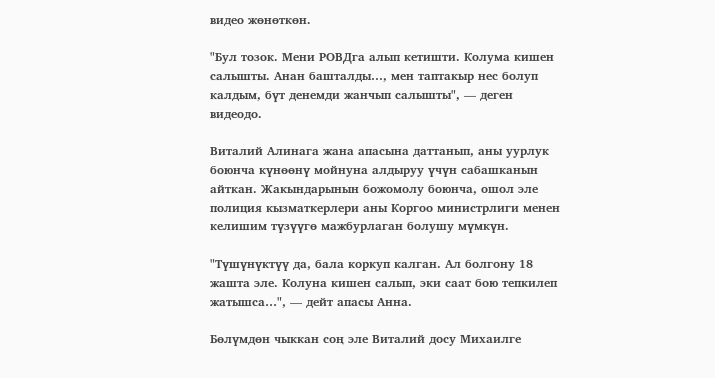видео жөнөткөн.

"Бул тозок. Мени РОВДга алып кетишти. Колума кишен салышты. Анан башталды…, мен таптакыр нес болуп калдым, бүт денемди жанчып салышты", — деген видеодо.

Виталий Алинага жана апасына даттанып, аны уурлук боюнча күнөөнү мойнуна алдыруу үчүн сабашканын айткан. Жакындарынын божомолу боюнча, ошол эле полиция кызматкерлери аны Коргоо министрлиги менен келишим түзүүгө мажбурлаган болушу мүмкүн.

"Түшүнүктүү да, бала коркуп калган. Ал болгону 18 жашта эле. Колуна кишен салып, эки саат бою тепкилеп жатышса…", — дейт апасы Анна.

Бөлүмдөн чыккан соң эле Виталий досу Михаилге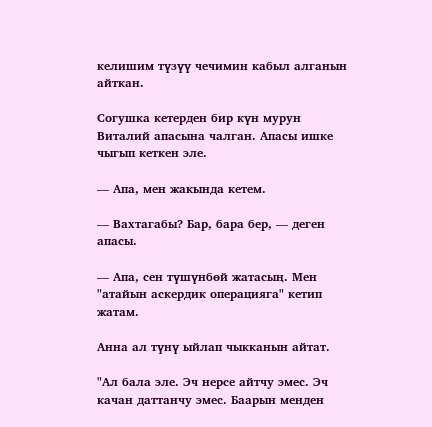келишим түзүү чечимин кабыл алганын айткан.

Согушка кетерден бир күн мурун Виталий апасына чалган. Апасы ишке чыгып кеткен эле.

— Апа, мен жакында кетем.

— Вахтагабы? Бар, бара бер, — деген апасы.

— Апа, сен түшүнбөй жатасың. Мен "атайын аскердик операцияга" кетип жатам.

Анна ал түнү ыйлап чыкканын айтат.

"Ал бала эле. Эч нерсе айтчу эмес. Эч качан даттанчу эмес. Баарын менден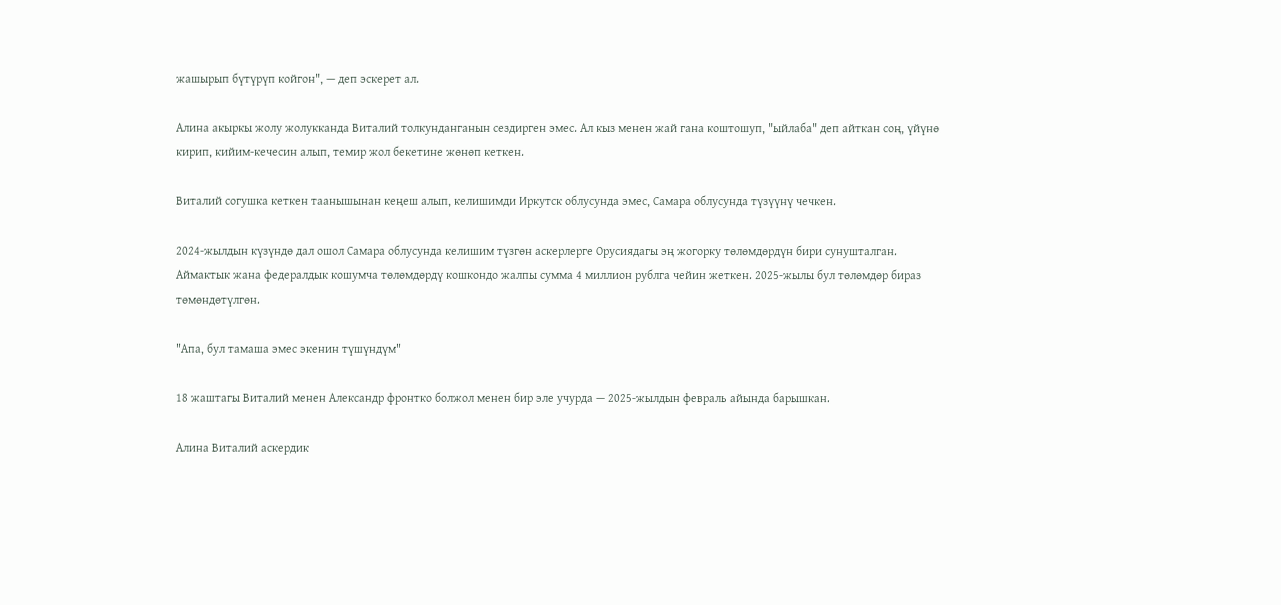жашырып бүтүрүп койгон", — деп эскерет ал.

Алина акыркы жолу жолукканда Виталий толкунданганын сездирген эмес. Ал кыз менен жай гана коштошуп, "ыйлаба" деп айткан соң, үйүнө кирип, кийим-кечесин алып, темир жол бекетине жөнөп кеткен.

Виталий согушка кеткен таанышынан кеңеш алып, келишимди Иркутск облусунда эмес, Самара облусунда түзүүнү чечкен.

2024-жылдын күзүндө дал ошол Самара облусунда келишим түзгөн аскерлерге Орусиядагы эң жогорку төлөмдөрдүн бири сунушталган. Аймактык жана федералдык кошумча төлөмдөрдү кошкондо жалпы сумма 4 миллион рублга чейин жеткен. 2025-жылы бул төлөмдөр бираз төмөндөтүлгөн.

"Апа, бул тамаша эмес экенин түшүндүм"

18 жаштагы Виталий менен Александр фронтко болжол менен бир эле учурда — 2025-жылдын февраль айында барышкан.

Алина Виталий аскердик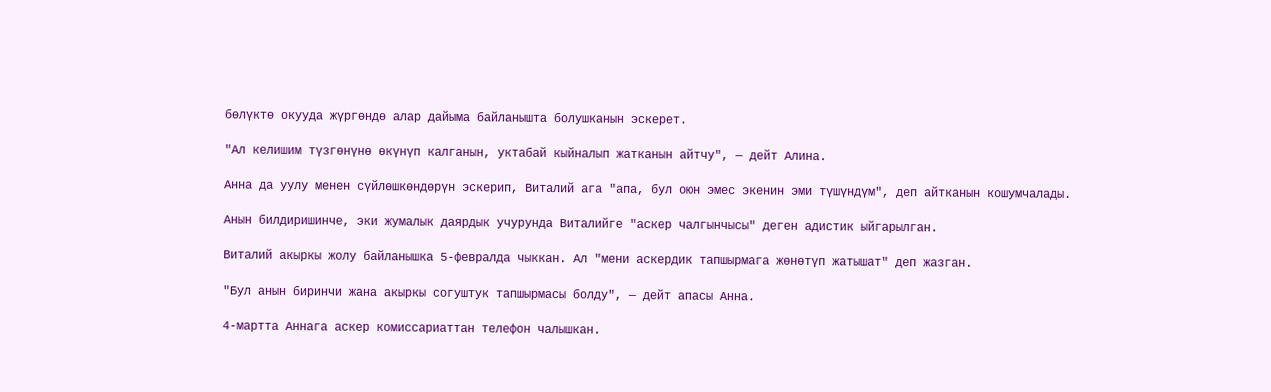бөлүктө окууда жүргөндө алар дайыма байланышта болушканын эскерет.

"Ал келишим түзгөнүнө өкүнүп калганын, уктабай кыйналып жатканын айтчу", — дейт Алина.

Анна да уулу менен сүйлөшкөндөрүн эскерип, Виталий ага "апа, бул оюн эмес экенин эми түшүндүм", деп айтканын кошумчалады.

Анын билдиришинче, эки жумалык даярдык учурунда Виталийге "аскер чалгынчысы" деген адистик ыйгарылган.

Виталий акыркы жолу байланышка 5-февралда чыккан. Ал "мени аскердик тапшырмага жөнөтүп жатышат" деп жазган.

"Бул анын биринчи жана акыркы согуштук тапшырмасы болду", — дейт апасы Анна.

4-мартта Аннага аскер комиссариаттан телефон чалышкан.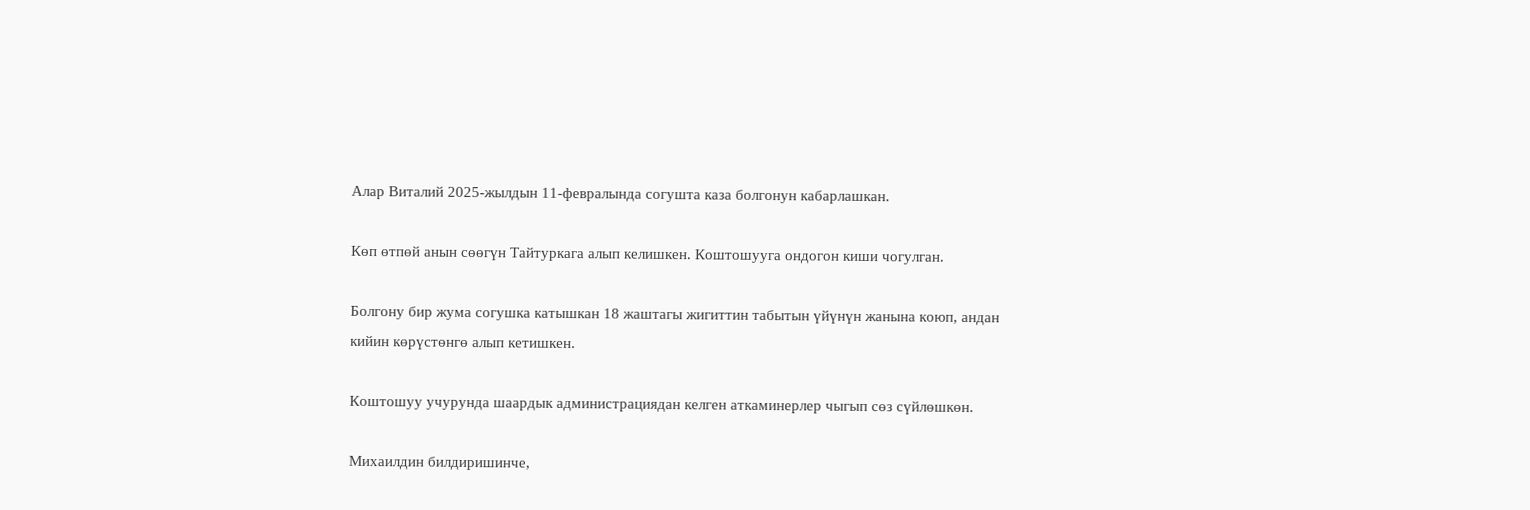Алар Виталий 2025-жылдын 11-февралында согушта каза болгонун кабарлашкан.

Көп өтпөй анын сөөгүн Тайтуркага алып келишкен. Коштошууга ондогон киши чогулган.

Болгону бир жума согушка катышкан 18 жаштагы жигиттин табытын үйүнүн жанына коюп, андан кийин көрүстөнгө алып кетишкен.

Коштошуу учурунда шаардык администрациядан келген аткаминерлер чыгып сөз сүйлөшкөн.

Михаилдин билдиришинче,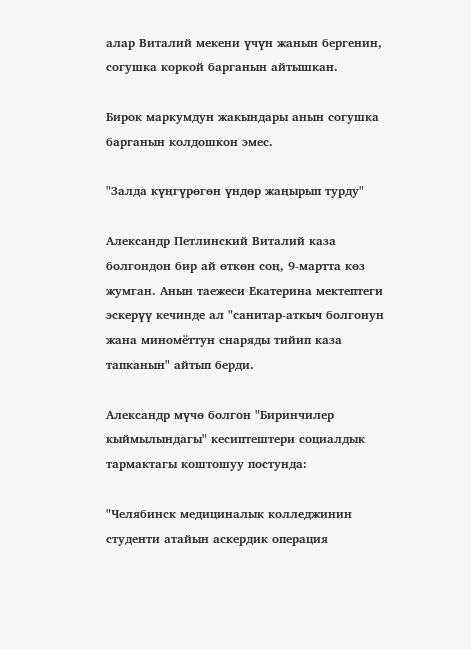алар Виталий мекени үчүн жанын бергенин, согушка коркой барганын айтышкан.

Бирок маркумдун жакындары анын согушка барганын колдошкон эмес.

"Залда күңгүрөгөн үндөр жаңырып турду"

Александр Петлинский Виталий каза болгондон бир ай өткөн соң, 9-мартта көз жумган. Анын таежеси Екатерина мектептеги эскерүү кечинде ал "санитар-аткыч болгонун жана миномёттун снаряды тийип каза тапканын" айтып берди.

Александр мүчө болгон "Биринчилер кыймылындагы" кесиптештери социалдык тармактагы коштошуу постунда:

"Челябинск медициналык колледжинин студенти атайын аскердик операция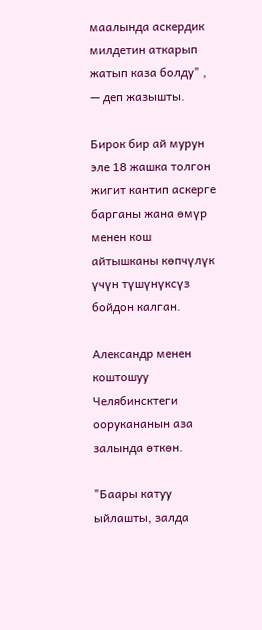маалында аскердик милдетин аткарып жатып каза болду" , — деп жазышты.

Бирок бир ай мурун эле 18 жашка толгон жигит кантип аскерге барганы жана өмүр менен кош айтышканы көпчүлүк үчүн түшүнүксүз бойдон калган.

Александр менен коштошуу Челябинсктеги оорукананын аза залында өткөн.

"Баары катуу ыйлашты, залда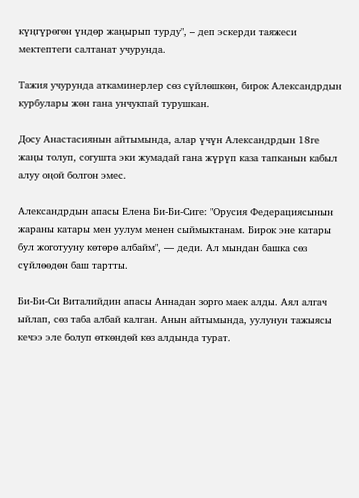күңгүрөгөн үндөр жаңырып турду", – деп эскерди таяжеси мектептеги салтанат учурунда.

Тажия учурунда аткаминерлер сөз сүйлөшкөн, бирок Александрдын курбулары жөн гана унчукпай турушкан.

Досу Анастасиянын айтымында, алар үчүн Александрдын 18ге жаңы толуп, согушта эки жумадай гана жүрүп каза тапканын кабыл алуу оңой болгон эмес.

Александрдын апасы Елена Би-Би-Сиге: "Орусия Федерациясынын жараны катары мен уулум менен сыймыктанам. Бирок эне катары бул жоготууну көтөрө албайм", — деди. Ал мындан башка сөз сүйлөөдөн баш тартты.

Би-Би-Си Виталийдин апасы Аннадан зорго маек алды. Аял алгач ыйлап, сөз таба албай калган. Анын айтымында, уулунун тажыясы кечээ эле болуп өткөндөй көз алдында турат.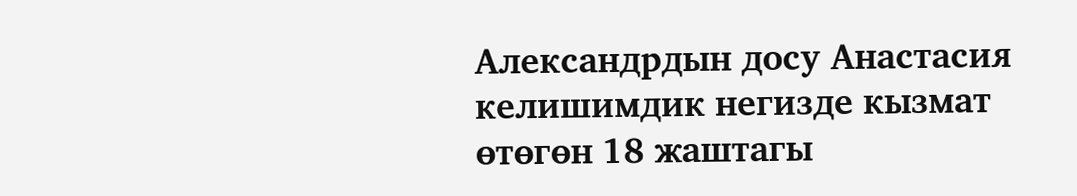Александрдын досу Анастасия келишимдик негизде кызмат өтөгөн 18 жаштагы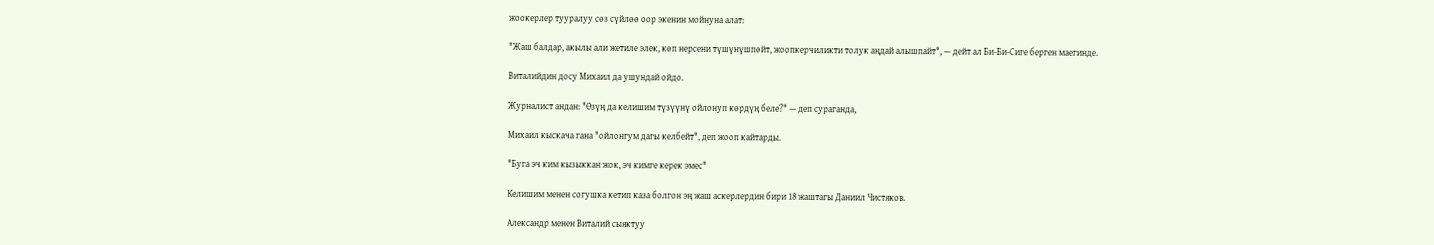жоокерлер тууралуу сөз сүйлөө оор экенин мойнуна алат:

"Жаш балдар, акылы али жетиле элек, көп нерсени түшүнүшпөйт, жоопкерчиликти толук аңдай алышпайт", — дейт ал Би-Би-Сиге берген маегинде.

Виталийдин досу Михаил да ушундай ойдо.

Журналист андан: "Өзүң да келишим түзүүнү ойлонуп көрдүң беле?" — деп сураганда,

Михаил кыскача гана "ойлонгум дагы келбейт", деп жооп кайтарды.

"Буга эч ким кызыккан жок, эч кимге керек эмес"

Келишим менен согушка кетип каза болгон эң жаш аскерлердин бири 18 жаштагы Даниил Чистяков.

Александр менен Виталий сыяктуу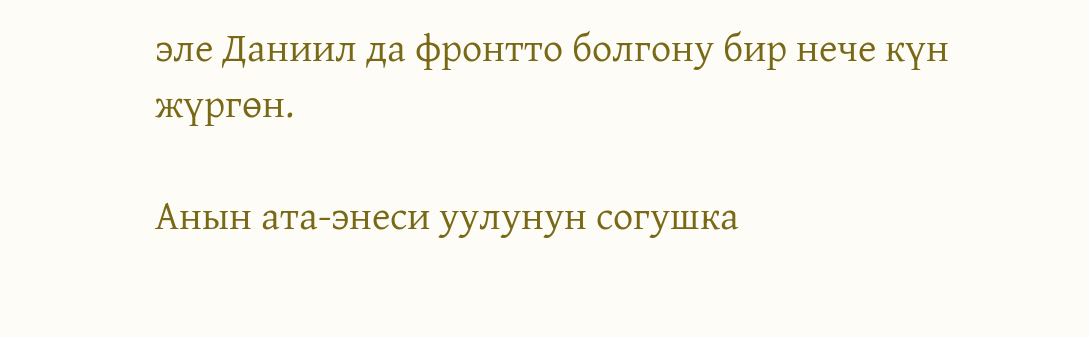эле Даниил да фронтто болгону бир нече күн жүргөн.

Анын ата-энеси уулунун согушка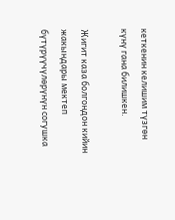кеткенин келишим түзгөн күнү гана билишкен.

Жигит каза болгондон кийин жакындары мектеп бүтүрүүчүлөрүнүн согушка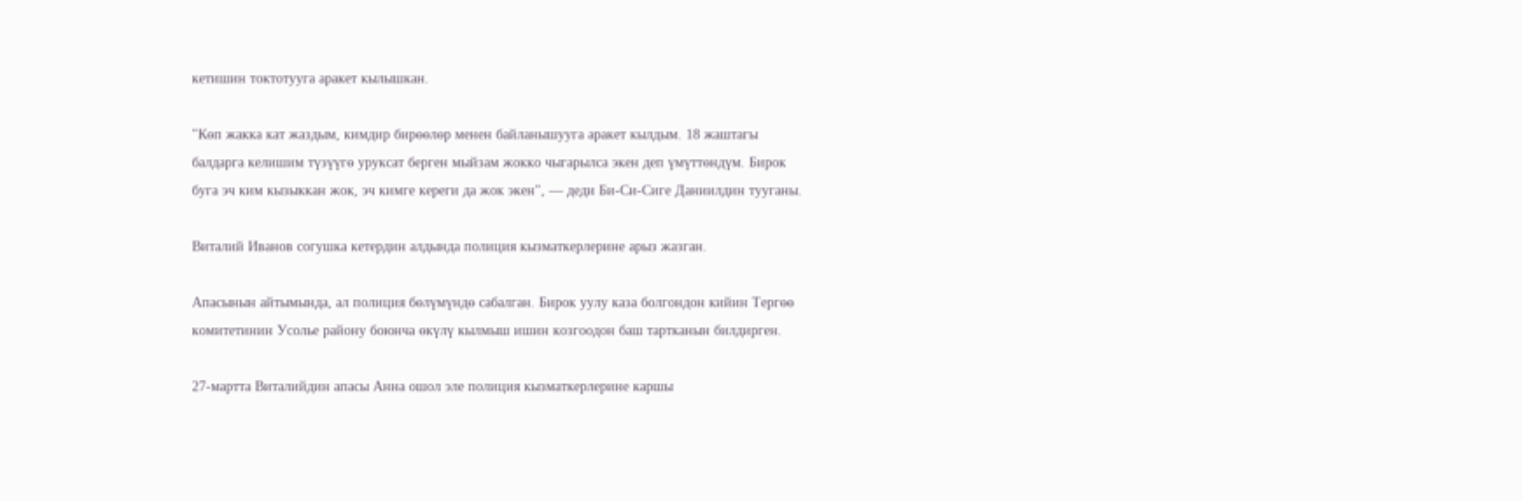кетишин токтотууга аракет кылышкан.

"Көп жакка кат жаздым, кимдир бирөөлөр менен байланышууга аракет кылдым. 18 жаштагы балдарга келишим түзүүгө уруксат берген мыйзам жокко чыгарылса экен деп үмүттөндүм. Бирок буга эч ким кызыккан жок, эч кимге кереги да жок экен", — деди Би-Си-Сиге Даниилдин тууганы.

Виталий Иванов согушка кетердин алдында полиция кызматкерлерине арыз жазган.

Апасынын айтымында, ал полиция бөлүмүндө сабалган. Бирок уулу каза болгондон кийин Тергөө комитетинин Усолье району боюнча өкүлү кылмыш ишин козгоодон баш тартканын билдирген.

27-мартта Виталийдин апасы Анна ошол эле полиция кызматкерлерине каршы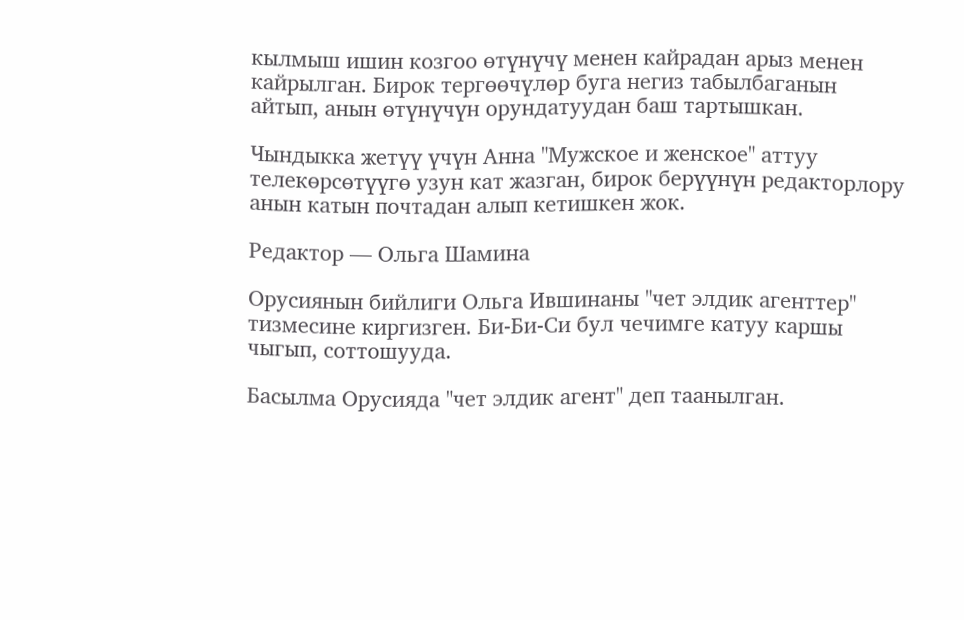кылмыш ишин козгоо өтүнүчү менен кайрадан арыз менен кайрылган. Бирок тергөөчүлөр буга негиз табылбаганын айтып, анын өтүнүчүн орундатуудан баш тартышкан.

Чындыкка жетүү үчүн Анна "Мужское и женское" аттуу телекөрсөтүүгө узун кат жазган, бирок берүүнүн редакторлору анын катын почтадан алып кетишкен жок.

Редактор — Ольга Шамина

Орусиянын бийлиги Ольга Ившинаны "чет элдик агенттер" тизмесине киргизген. Би-Би-Си бул чечимге катуу каршы чыгып, соттошууда.

Басылма Орусияда "чет элдик агент" деп таанылган.